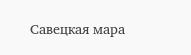Савецкая мара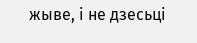жыве, і не дзесьці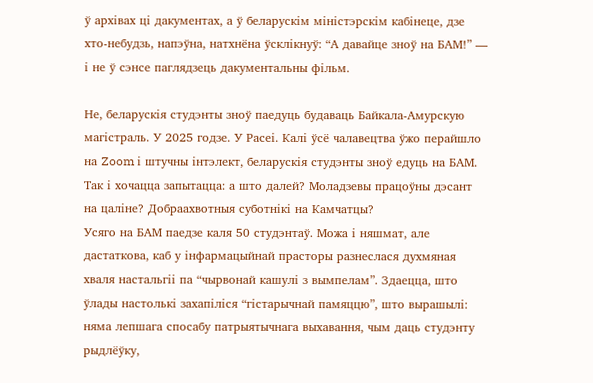ў архівах ці дакументах, а ў беларускім міністэрскім кабінеце, дзе хто-небудзь, напэўна, натхнёна ўсклікнуў: “А давайце зноў на БАМ!” — і не ў сэнсе паглядзець дакументальны фільм.

Не, беларускія студэнты зноў паедуць будаваць Байкала-Амурскую магістраль. У 2025 годзе. У Расеі. Калі ўсё чалавецтва ўжо перайшло на Zoom і штучны інтэлект, беларускія студэнты зноў едуць на БАМ. Так і хочацца запытацца: а што далей? Моладзевы працоўны дэсант на цаліне? Добраахвотныя суботнікі на Камчатцы?
Усяго на БАМ паедзе каля 50 студэнтаў. Можа і няшмат, але дастаткова, каб у інфармацыйнай прасторы разнеслася духмяная хваля настальгіі па “чырвонай кашулі з вымпелам”. Здаецца, што ўлады настолькі захапіліся “гістарычнай памяццю”, што вырашылі: няма лепшага спосабу патрыятычнага выхавання, чым даць студэнту рыдлёўку,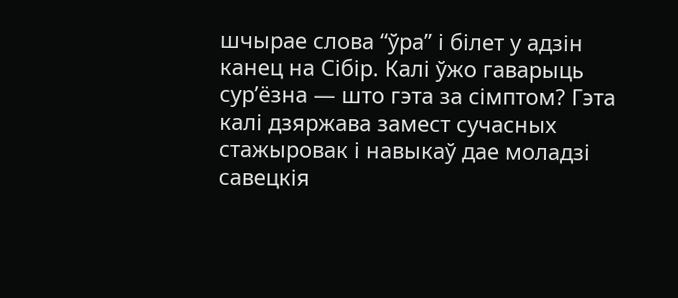шчырае слова “ўра” і білет у адзін канец на Сібір. Калі ўжо гаварыць сур’ёзна — што гэта за сімптом? Гэта калі дзяржава замест сучасных стажыровак і навыкаў дае моладзі савецкія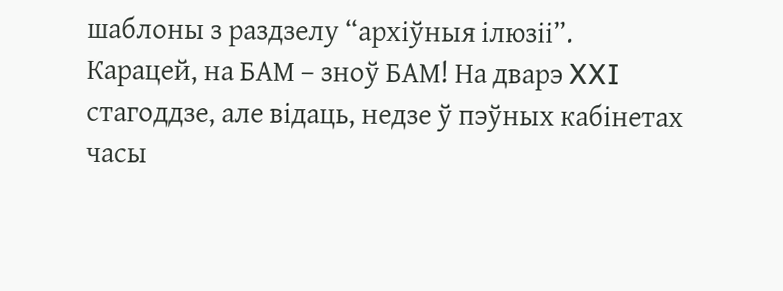шаблоны з раздзелу “архіўныя ілюзіі”.
Карацей, на БАМ – зноў БАМ! На дварэ XXI стагоддзе, але відаць, недзе ў пэўных кабінетах часы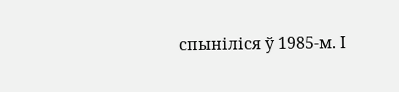спыніліся ў 1985-м. І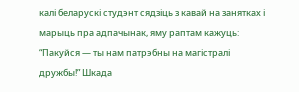калі беларускі студэнт сядзіць з кавай на занятках і марыць пра адпачынак, яму раптам кажуць: “Пакуйся — ты нам патрэбны на магістралі дружбы!” Шкада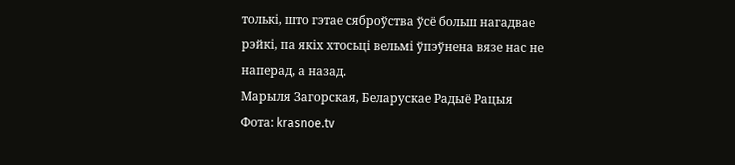толькі, што гэтае сяброўства ўсё больш нагадвае рэйкі, па якіх хтосьці вельмі ўпэўнена вязе нас не наперад, а назад.
Марыля Загорская, Беларускае Радыё Рацыя
Фота: krasnoe.tv